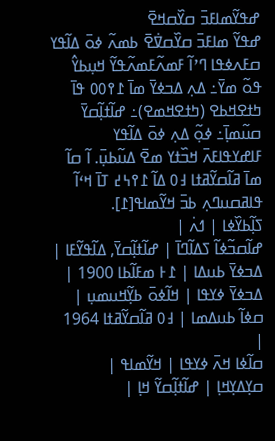ߝߟߌ߬ߘߊߓߏ߫ ߛߌ߰ߛߞߐ߫
ߝߟߌ߬ ߘߊߓߏ߫ ߛߌ߰ߛߜ߭ߐ߫ ߕߘߍ߬ ߦߋ߫ ߡߊ߬ߟߌ ߛߓߍߦߟߊ ߣߴߊ߬ ߓߘߍ߬ߓߘߍ߬ߟߌ߬ ߞߎ߲ߕߌ߮ ߟߋ߬ ߘߌ߫߸ ߡߍ߲ ߡߏߦߌ߫ ߘߊ߫ ߁߉߀߀ ߟߊ߫ ߤߙߐߞߕߐ (ߤߙߐߞߘߐ)߸ ߝߊ߬ߙߊ߲߬ߛߌ߫ ߛߎ߬ߘߊ߲߫߸ ߦߋ߲߬ ߡߍ߲ ߦߋ߫ ߡߊ߬ߟߌ ߓߊߝߌߟߊߓߍ߫ ߞߏ߰ߙߌ ߘߐ߫ ߡߎ߬ߕߎ߲߫. ߊ߬ ߛߊ߬ ߘߊ߫ ߥߊ߬ߛߌ߬ߥߙߊ ߃߀ ߡߊ߬ ߁߉߆߄ ߠߊ߫ ߞߵߊ߬ ߟߊߥߛߎߣߍ߲ ߕߏ߫ ߞߌ߬ߘߊߟ[߁].
ߖߊ߲߬ߕߌ߰ߦߊ | ߗߍ߭ |
ߝߊ߬ߛߏ߬ߦߊ߬ ߖߡߊ߬ߣߊ߫ | ߝߊ߬ߙߊ߲߬ߛߌ߫, ߡߊ߬ߟߌ߬ߓߊ |
ߡߏߦߌ߫ ߕߎߡߊ | ߁߅ ߘߓߊ߬ߕߊ 1900 |
ߡߏߦߌ߫ ߦߌߟߊ | ߞߊ߬ߦߋ߫ ߕߌ߲߬ߞߎߘߎ߲ |
ߛߦߊ߬ ߕߎߡߘߊ | ߃߀ ߥߊ߬ߛߌ߬ߥߙߊ 1964 |
ߛߊ߬ߦߊ ߞߍ߫ ߦߌߟߊ | ߞߌ߬ߘߊߟ |
ߛߌ߲ߡߌ߲ߞߊ߲ | ߝߊ߬ߙߊ߲߬ߛߌ߬ ߞߊ߲ |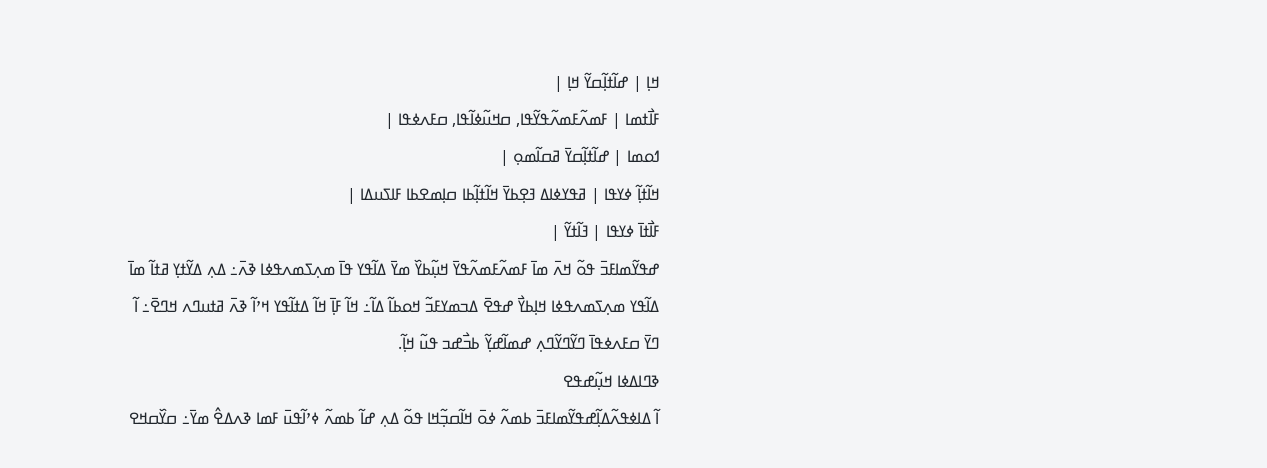ߞߊ߲ | ߝߊ߬ߙߊ߲߬ߛߌ߬ ߞߊ߲ |
ߓߊ߯ߙߘߊ | ߓߘߍ߬ߓߘߍ߬ߟߌ߬ߟߊ, ߛߞߎ߬ߦߊ߬ߟߊ, ߛߓߍߦߟߊ |
ߗߋߘߊ | ߝߊ߬ߙߊ߲߬ߛߌ߫ ߥߛߊ߬ߘߋ߲ |
ߞߊ߬ߙߊ߲߬ ߦߌߟߊ | ߥߟߌߦߊߡ ߔߐ߲ߕߌ߫ ߞߊ߬ߙߊ߲߬ߕߊ ߛߊ߲ߘߐߕߊ ߓߊߖߎߡߊ |
ߓߊ߯ߙߊ߫ ߦߌߟߊ | ߔߊ߬ߙߌ߬ |
ߝߟߌ߬ߘߊߓߏ߫ ߟߋ߬ ߞߍ߫ ߘߊ߫ ߓߘߍ߬ߓߘߍ߬ߟߌ߫ ߞߎ߲߬ߕߌ߰ ߘߌ߫ ߡߊ߬ߟߌ ߟߊ߫ ߘߍ߲ߖߘߍߟߦߊ ߢߍ߫߸ ߡߍ߲ ߡߌ߬ߙߌ߲ ߥߙߊ߬ ߘߊ߫ ߡߊ߬ߟߌ ߘߍ߲ߖߘߍߟߦߊ ߞߊ߲ߕߌ߯ ߝߟߐ߫ ߡߏߘߌߓߏ߬ ߞߋߕߊ߬ ߡߊ߬߸ ߞߊ߬ ߓߊ߲߫ ߞߊ߬ ߡߙߊ߬ߟߌ ߞߴߊ߬ ߢߍ߫ ߥߙߎߣߍ ߞߣߐ߫߸ ߊ߬ ߣߌ߫ ߛߓߍߦߟߊ߫ ߣߌ߬ߣߌ߬ߣߍ߲ ߝߘߊ߬ߝߌ߲߬ ߕߏ߯ߝߏ ߟߎ߬ ߞߊ߲߬.
ߢߣߊߡߦߊ ߞߎ߲߬ߝߟߐ
ߊ߬ ߡߊߦߟߍ߬ߡߊ߲߬ߝߟߌ߬ߘߊߓߏ߫ ߕߘߍ߬ ߦߋ߫ ߞߊ߬ߛߏ߲߬ߞߊ ߟߋ߬ ߡߍ߲ ߝߊ߬ ߕߘߍ߬ ߦߴߊ߬ߟߎ߫ ߓߘߊ ߢߍߡߐ߮ ߘߌ߫߸ ߛߌ߰ߛߞߐ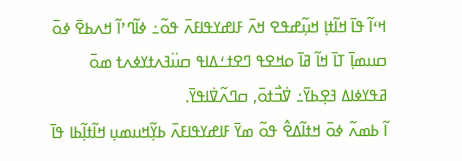ߞߵߊ߬ ߟߊ߫ ߞߊ߬ߙߊ߲ ߞߎ߲߬ߝߟߐ ߞߍ߫ ߓߊߝߌߟߊߓߍ߫ ߟߋ߬߸ ߦߊ߬ߣߴߊ߬ ߞߍߕߐ߫ ߦߋ߫ ߛߎߘߊ߲߫ ߠߊ߫ ߞߊ߬ ߥߊ߫ ߋߞߐߟ ߣߐߙߑߡߊߟ ߛߎ߳ߔߍߙߌߦߍߙ ߘߋ߫ ߥߟߌߦߊߡ ߔߐ߲ߕߌ߫߸ ߜ߭ߏ߯ߙߋ߫, ߛߣߍ߬ߜ߭ߊߟߌ߫.
ߊ߬ ߕߘߍ߬ ߦߋ߫ ߞߙߊ߬ߡߐ߮ ߟߋ߬ ߘߌ߫ ߓߊߝߌߟߊߓߍ߫ ߕߌ߲߬ߞߎߘߎ߲ ߞߊ߬ߙߊ߲߬ߕߊ ߟߊ߫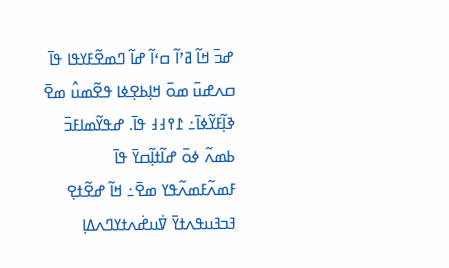ߝߏ߫ ߞߊ߬ ߥߴߊ߬ ߛߵߊ߬ ߝߊ߬ ߣߘߐ߬ߓߌߟߊ ߟߊ߫ ߛߍߝߎ߫ ߘߋ߫ ߞߊ߲ߕߐ߲ߦߊ ߟߐ߬ߘߎ߮ ߘߐ߫ ߢߊ߲߬ߓߌ߬ߦߊ߫߸ ߁߉߃߃ ߟߊ߫. ߝߟߌ߬ߘߊߓߏ߫ ߕߘߍ߬ ߦߋ߫ ߝߊ߬ߙߊ߲߬ߛߌ߫ ߟߊ߫ ߓߘߍ߬ߓߘߍ߬ߟߌ ߘߐ߫߸ ߞߊ߬ ߝߐ߬ߙߐ߲ ߔߏߔߎߟߍߙߌ߫ ߜ߭ߎߝ߭ߍߙߌߣߍߡߊ߲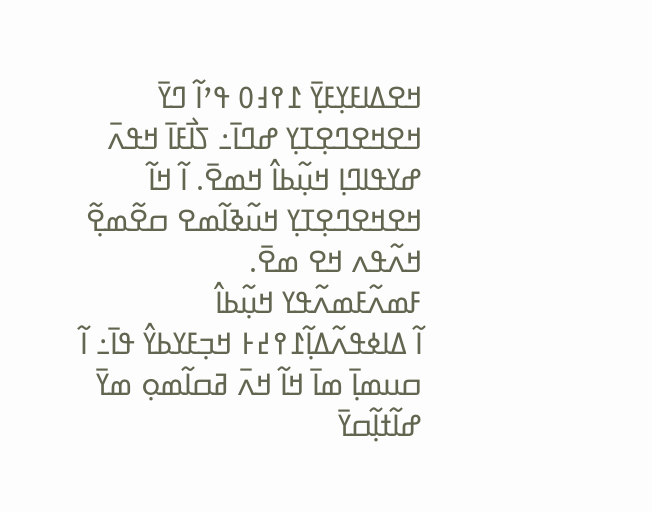ߞߐߡߊߓߌ߲ߓߌ߲߫ ߁߉߃߀ ߟߴߊ߬ ߣߌ߫ ߞߐߞߐߣߐ߲ߠߌ߲ ߝߣߊ߫߸ ߖߊ߯ߓߊ߫ ߞߟߍ߫ ߝߌߟߊߣߊ߲ ߞߎ߲߬ߕߊ߮ ߞߘߐ߫. ߊ߬ ߞߊ߬ ߞߐߞߐߣߐ߲ߠߌ߲ ߞߎ߬ߢߊ߬ߘߐ ߛߐ߬ߘߐ߲߬ ߞߍ߬ߟߍ ߞߐ ߘߐ߫.
ߓߘߍ߬ߓߘߍ߬ߟߌ ߞߎ߲߬ߕߊ߮
ߊ߬ ߡߊߦߟߍ߬ߡߊ߲߬߁߉߄߅ ߞߏ߲ߓߌߕߌ߮ ߟߊ߫߸ ߊ߬ ߛߎߘߊ߲߫ ߘߊ߫ ߞߊ߬ ߞߍ߫ ߥߛߊ߬ߘߋ߲ ߘߌ߫ ߝߊ߬ߙߊ߲߬ߛߌ߫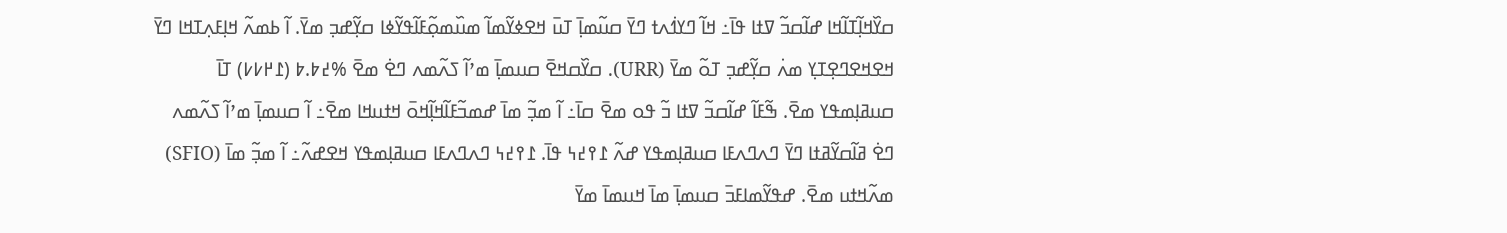ߛߌ߰ߞߊ߲߬ߠߊ߬ߞߊ ߝߊ߬ߛߏ߬ ߜߙߊ ߟߊ߫߸ ߞߊ߬ ߣߌߗ߭ߍߙ ߣߌ߫ ߛߎ߬ߘߊ߲߫ ߠߎ߫ ߞߐߦߌ߬ߘߊ߬ ߘߎ߰ߘߋ߲߬ߓߊ߬ߟߌ߬ߦߊ ߛߌ߲߬ߝߏ߲ ߘߌ߫. ߊ߬ ߕߘߍ߬ ߞߊ߲ߓߍ߲ߠߞߊ ߣߌ߫ ߞߐߞߐߣߐ߲ߠߌ߲ ߘߍ߭ ߛߌ߲߬ߝߏ߲ ߠߋ߬ ߘߌ߫ (URR). ߛߌ߰ߛߞߐ߫ ߛߎߘߊ߲߫ ߘߴߊ߬ ߖߍ߬ߘߍ ߣߐ߭ ߘߐ߫ %߄߈.߈ (߁߂߇߇) ߠߊ߫ ߛߎߥߊ߲ߘߟߌ ߘߐ߫. ߒ߬ߓߊ߬ ߝߊ߬ߛߏ߬ ߜߙߊ ߏ߬ ߟߋ ߘߐ߫ ߛߊ߫߸ ߊ߬ ߘߏ߲߬ ߘߊ߫ ߝߘߏ߬ߓߊ߬ߞߊ߲߬ߞߋ߫ ߞߙߎߞߊ ߘߐ߫߸ ߊ߬ ߛߎߘߊ߲߫ ߘߴߊ߬ ߖߍ߬ߘߍ ߣߐ߭ ߥߊ߬ߛߌ߬ߥߙߊ ߣߌ߫ ߣߍߣߍߓߊ ߛߎߥߊ߲ߘߟߌ ߝߍ߬ ߁߉߄߆ ߟߊ߫. ߁߉߄߆ ߣߍߣߍߓߊ ߛߎߥߊ߲ߘߟߌ ߞߐߝߍ߬߸ ߊ߬ ߘߏ߲߬ ߘߊ߫ (SFIO) ߘߍ߬ߞߙߎ ߘߐ߫. ߝߟߌ߬ߘߊߓߏ߫ ߛߎߘߊ߲߫ ߘߊ߫ ߞߎߘߊ߫ ߘߌ߫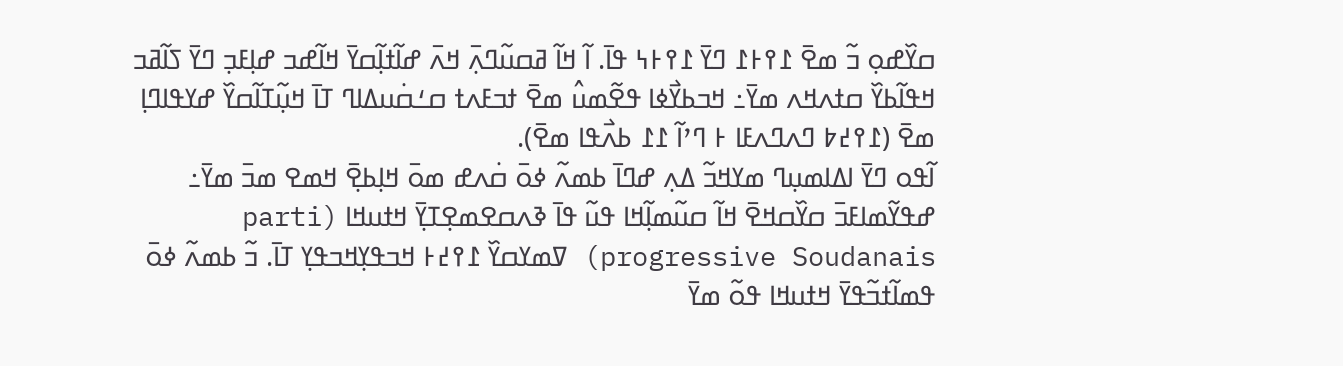ߛߌ߰ߝߋ߲ ߏ߬ ߘߐ߫ ߁߉߅߁ ߣߌ߫ ߁߉߅߆ ߟߊ߫. ߊ߬ ߞߊ߬ ߥߛߎ߬ߣߍ߲߫ ߞߍ߫ ߝߊ߬ߙߊ߲߬ߛߌ߫ ߞߊ߬ߝߏ ߝߊ߲ߓߏ߲ ߣߌ߫ ߖߊ߬ߥߏ ߞߟߊ߬ߕߌ߰ ߛߙߍߞߍ ߘߌ߫߸ ߞߏߕߌ߯ߦߊ ߟߐ߬ߘߎ߮ ߘߐ߫ ߙߏߓߍߙ ߛߑߛ߭ߎߡߊߣ ߠߊ߫ ߞߎ߲߬ߠߊ߬ߛߌ߰ ߝߌߟߊߣߊ߲ ߘߐ߫ (߁߉߄߈ ߣߍߣߍߓߊ ߅ ߣߴߊ߬ ߁߁ ߕߍ߯ߟߊ ߘߐ߫).
ߊ߬ߟߋ ߣߌ߫ ߊߡߊߘߎ߲ߣ ߘߌߞߏ߬ ߡߍ߲ ߝߣߊ߫ ߕߘߍ߬ ߦߋ߫ ߛ߭ߍߝ ߘߋ߫ ߞߊ߲ߕߐ߲߫ ߞߘߐ ߘߏ߫ ߘߌ߫߸ ߝߟߌ߬ߘߊߓߏ߫ ߛߌ߰ߛߞߐ߫ ߞߊ߬ ߛߎ߬ߘߊ߲߬ߞߊ ߟߎ߬ ߟߊ߫ ߢߍߛߐߘߐ߲ߠߌ߲߫ ߞߙߎߞߊ (parti progressive Soudanais) ߜߘߌߛߌ߰ ߁߉߄߅ ߞߏߟߌ߲ߞߏߟߌ߲ ߠߊ߫. ߏ߬ ߕߘߍ߬ ߦߋ߫ ߟߘߊ߬ߙߏ߬ߟߌ߫ ߞߙߎߞߊ ߟߋ߬ ߘߌ߫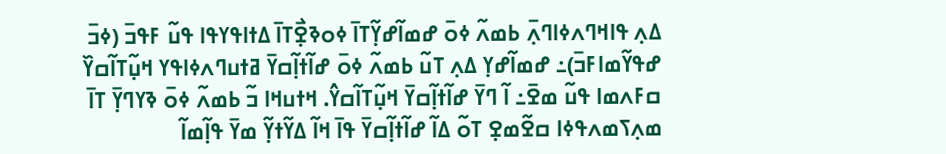ߡߍ߲ ߟߊߞߣߍߦߊߣߍ߲߫ ߕߘߍ߬ ߦߋ߫ ߝߘߊ߬ߝߌ߲߬ߠߊ߫ ߦߋߢߐ߲߯ߠߊ߫ ߡߙߊߟߌߟߊ ߟߎ߬ ߓߟߏ߫ (ߦߏ߫ ߝߟߌ߬ߘߊߓߏ߫)߸ ߝߘߊ߬ߝߌ߲ ߡߍ߲ ߠߎ߬ ߕߘߍ߬ ߦߋ߫ ߝߊ߬ߙߊ߲߬ߛߌ߫ ߥߙߎߣߍߦߊߟߌ ߞߎ߲߬ߠߊ߬ߛߌ߰ ߛߓߍߘߊ ߟߎ߬ ߘߐ߫߸ ߊ߬ ߣߌ߫ ߝߊ߬ߙߊ߲߬ߛߌ߫ ߞߎ߲߬ߠߊ߬ߛߌ߮. ߞߙߎߞߊ ߏ߬ ߕߘߍ߬ ߦߋ߫ ߢߌߣߌ߲߫ ߠߊ߫ ߘߍ߲ߖߘߍߟߦߊ ߛߐ߬ߘߐ߲ ߠߋ߬ ߡߊ߬ ߝߊ߬ߙߊ߲߬ߛߌ߫ ߟߊ߫ ߞߊ߬ ߡߌ߬ߙߌ߲߬ ߘߌ߫ ߟߊ߲߬ߘߊ߬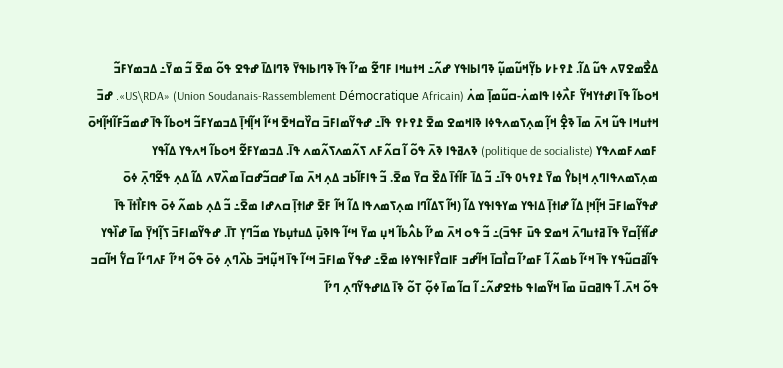ߡߐ߯ߘߐߜߍ ߟߎ߬ ߡߊ߬. ߁߉߅߇ ߕߌ߲߬ߞߎ߬ߘߎ߲߬ ߢߣߊߕߊߟߌ ߝߍ߬߸ ߞߙߎߞߊ ߓߣߐ߬ ߘߴߊ߬ ߟߊ߫ ߢߣߊߕߊߟߌ߫ ߢߣߊߡߊ߫ ߝߟߐ ߟߋ߬ ߘߐ߫ ߏ߬ ߘߌ߫߸ ߡߏߘߌߓߏ߬ ߞߋߕߊ߬ ߟߊ߫ ߊߝߙߌߞߌ߬ ߓߍ߯ߦߊ ߟߊߘߍ߭-ߛߎ߬ߘߊ߲߫ ߘߍ߭ (Union Soudanais-Rassemblement Démocratique Africain) «US\RDA». ߝߏ߫ ߞߙߎߞߊ ߟߎ߬ ߞߍ߫ ߘߊ߫ ߢߐ߲߮ ߞߊ߲߬ ߘߍ߲ߖߘߍߟߦߊ ߢߊߞߘߐ ߘߐ߫ ߁߉߅߉ ߟߊ߫߸ ߝߟߌ߬ߘߊߓߏ߫ ߛߌ߰ߛߞߐ߫ ߞߵߊ߬ ߞߊ߲߬ߞߊ߲߫ ߡߏߘߌߓߏ߬ ߞߋߕߊ߬ ߟߊ߫ ߝߘߏ߬ߓߊ߬ߞߊ߲߬ߞߋ߫ ߓߘߍߓߘߍߟߌ (politique de socialiste) ߢߍߥߟߊ ߢߍ߫ ߟߋ߬ ߊ߬ ߛߍ߬ߓߍ ߖߍ߬ߘߍߖߍ߬ߘߍ ߟߊ߫. ߡߏߘߌߓߐ߬ ߞߋߕߊ߬ ߞߍߟߌ ߡߊ߬ߟߌ ߘߍ߲ߖߘߍߟߊߣߍ߲ ߞߊ߲ߕߌ߮ ߘߌ߫ ߁߉߆߀ ߟߊ߫߸ ߏ߬ ߡߊ߫ ߓߊ߬ߙߊ߫ ߡߐ߰ ߛߌ߫ ߘߐ߫. ߏ߬ ߟߊߓߊ߬ߕߏ ߡߍ߲ ߞߍ߫ ߘߊ߫ ߝߛߏ߬ߝߛߊ߫ ߘߍ߰ߜߍ ߡߊ߬ ߡߍ߲ ߟߐ߬ߣߍ߲߫ ߦߋ߫ ߝߟߌ߬ߘߊߓߏ߫ ߞߊ߲߬ߞߊ߲ ߡߊ߬ ߝߊߙߊ߲߫ ߡߊߟߌ ߘߌߟߊߟߌ ߡߊ߬ (ߞߊ߬ ߖߡߊ߬ߣߊ ߘߍ߲ߖߘߍߟߊ ߡߊ߬ ߞߊ߬ ߓߐ߫ ߝߊߙߊ߲߫ ߛߍߝߊ ߘߐ߫߸ ߏ߬ ߡߍ߲ ߕߘߍ߬ ߦߋ߫ ߟߊߓߊ߯ߙߊ߫ ߟߊ߫ ߝߊ߬ߙߊ߲߬ߛߌ߫ ߟߊ߫ ߥߙߎߣߍ߫ ߞߘߐ ߟߎ߫ ߓߟߏ߫)߸ ߏ߬ ߟߋ ߞߍ߫ ߘߴߊ߬ ߕߍ߮ߕߊ߬ ߞߎ߲ ߘߌ߫ ߞߵߊ߬ ߟߊߢߎ߲߫ ߡߎߙߎ߲ߕߌ ߘߏ߬ߣߌ߲ ߠߊ߫. ߝߟߌ߬ߘߊߓߏ߫ ߖߊ߲߬ߞߌ߲߫ ߘߊ߫ ߝߊ߰ߟߌ ߟߊ߬ߥߛߎ߬ߟߌ ߟߊ߫ ߞߵߊ߬ ߕߘߍ߬ ߊ߬ ߓߘߴߊ߬ ߛߊ߯ߛߊ߫ ߞߊ߬ߝߏ ߓߊߛߌ߯ߓߊߟߌߦߊ ߘߐ߫߸ ߝߟߌ߬ ߘߊߓߏ߫ ߞߵߊ߬ ߟߊ߫ ߞߎ߲߬ߞߏ߫ ߕߍ߰ߣߍ߲ ߦߋ߫ ߟߋ߬ ߞߴߊ߬ ߓߍߣߵߊ߬ ߛߌ߱ ߞߊ߬ߛߏ ߟߋ߬ ߞߍ߫. ߊ߬ ߟߊߥߛߎ߫ ߘߊ߫ ߞߌ߬ߘߊߟ ߕߙߐߝߍ߬߸ ߊ߬ ߛߊ߬ ߘߊ߫ ߦߋ߲߬ ߠߋ߬ ߢߊ߫ ߡߊߝߟߌ߬ߣߍ߲ ߣߴߊ߬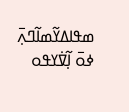ߘߟߊߡߌ߬ߘߊ߬ߣߍ߲߫ ߦߋ߫ ߊ߲߬ߜ߭ߌߟߋ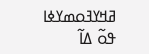ߥߞߌߔߋߘߌߦߊ ߟߋ߬ ߡߊ߬